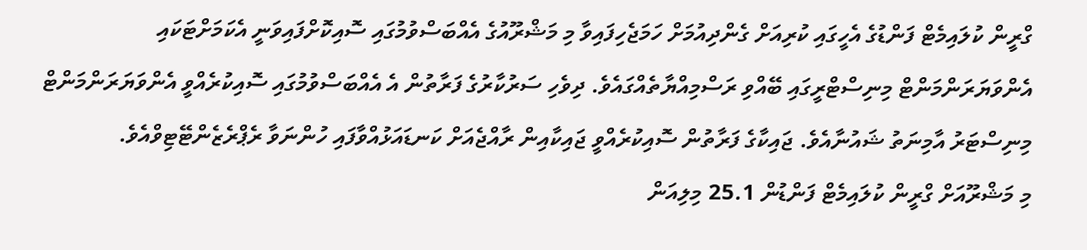ގްރީން ކުލައިމެޓް ފަންޑުގެ އެހީގައި ކުރިއަށް ގެންދިއުމަށް ހަމަޖެހިފައިވާ މި މަޝްރޫއުގެ އެއްބަސްވުމުގައި ސޮއިކޮށްފައިވަނީ އެކަމަށްޓަކައި އެންވަޔަރަންމަންޓް މިނިސްޓްރީގައި ބޭއްވި ރަސްމިއްޔާތެއްގައެވެ. ދިވެހި ސަރުކާރުގެ ފަރާތުން އެ އެއްބަސްވުމުގައި ސޮއިކުރެއްވީ އެންވަޔަރަންމަންޓް މިނިސްޓަރު އާމިނަތު ޝައުނާއެވެ. ޖައިކާގެ ފަރާތުން ސޮއިކުރެއްވީ ޖައިކާއިން ރާއްޖެއަށް ކަނޑައަޅުއްވާފައި ހުންނަވާ ރެޕްރެޒެންޓޭޓިވްއެވެ.
މި މަޝްރޫއަށް ގްރީން ކުލައިމެޓް ފަންޑުން 25.1 މިލިއަން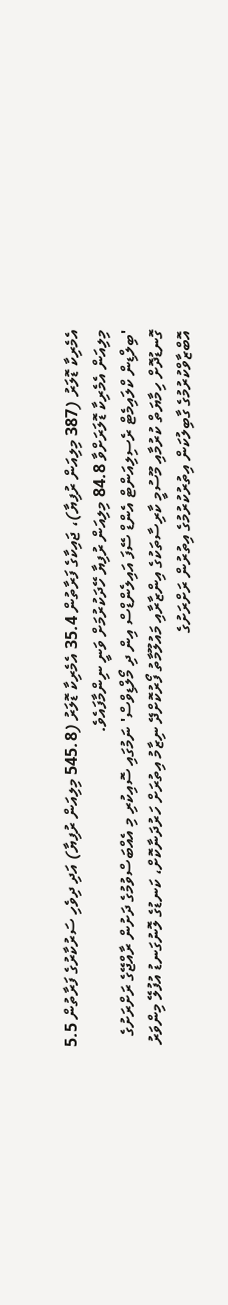އެމެރިކާ ޑޮލަރު (387 މިލިއަން ރުފިޔާ)، ޖައިކާގެ ފަރާތުން 35.4 އެމެރިކާ ޑޮލަރު (545.8 މިލިއަން ރުފިޔާ) އަދި ދިވެހި ސަރުކާރުގެ ފަރާތުން 5.5 މިލިއަން އެމެރިކާ ޑޮލަރަށްވާ 84.8 މިލިއަން ރުފިޔާ ހޭދަކުރުމަށް ވަނީ ނިންމާފައެވެ.
'ބިލްޑިން ކްލައިމެޓް ރެސިލިއަންޓް އެންޑް ސޭފަ އައިލެންޑްސް އިން ދި މޯލްޑިވްސް' ނަމުގައި ސޮއިކުރި މި އެއްބަސްވުމުގެ ދަށުން ރާއްޖޭގެ ރަށްރަށުގެ ގޮނޑުދޮށް ހިމާޔަތް ކުރުމާއި މޫސުމީ ކާރިސާތަކުގެ އިންޒާރާއި މައުލޫމާތު ފޯރުކޮށްދޭ ނިޒާމު އިތުރަށް ހަރުދަނާކޮށް، ކަނޑުގެ ލޮނުގަނޑު އުފުލޭ މިންވަރު އޮބްޒާވްކުރުމުގެ ގާބިލުކަން އިތުރުކުރުމުގެ އިތުރުން ރަށްރަށުގެ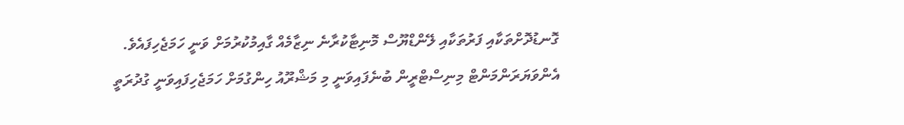ގޮނޑުދޮށްތަކާއި ފަރުތަކާއި ލޭންޑްޔޫސް މޮނިޓާކުރާނެ ނިޒާމެއް ގާއިމުކުރުމަށް ވަނީ ހަމަޖެހިފައެވެ.
އެންވަޔަރަންމަންޓް މިނިސްޓްރީން ބުނެފައިވަނީ މި މަޝްރޫއު ހިންގުމަށް ހަމަޖެހިފައިވަނީ ގުދުރަތީ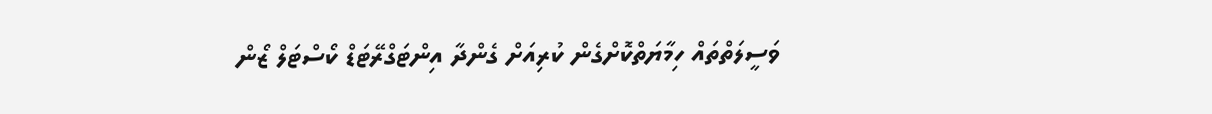ވަސީލަތްތައް ހިމާޔަތްކޮށްގެން ކުރިއަށް ގެންދާ އިންޓަގްރޭޓަޑް ކޯސްޓަލް ޒޯން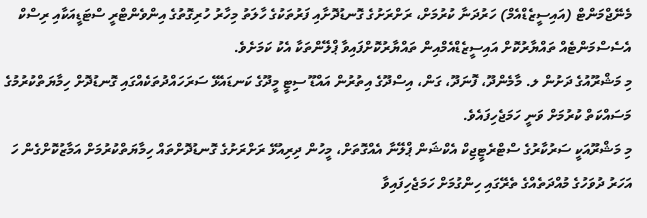މެނޭޖްމަންޓް (އައިސީޒެޑްއެމް) ހަރުދަނާ ކުރުމަށް، ރަށްރަށުގެ ގޮނޑުދޮށާއި ފަރުތަކުގެ ހާލަތު މިހާރު ހުރިގޮތުގެ އިންވެންޓްރީ ސްޓަޑީއަކާއި ރިސްކް އެސެސްމަންޓެއް ތައްޔާރުކޮށް އައިސީޒެޑްއެމްއިން ތައްޔާރުކޮށްފައިވާ ޕްލޭންތަކާ އެކު ކަމަށެވެ.
މި މަޝްރޫއުގެ ދަށުން ލ. މާމެންދޫ، ފޮނަދޫ، ގަން، އިސްދޫގެ އިތުރުން އައްޑޫ ސިޓީ މީދޫގެ ކަނޑައެޅޭ ސަރަހައްދުތަކެއްގައި ގޮނޑުދޮށް ހިމާޔަތްކުރުމުގެ މަސައްކަތް ކުރުމަށް ވަނީ ހަމަޖެހިފައެވެ.
މި މަޝްރޫއަކީ ސަރުކާރުގެ ސްޓްރެޓީޖިކް އެކްޝަން ޕްލޭނާ އެއްގޮތަށް، މީހުން ދިރިއުޅޭ ރަށްރަށުގެ ގޮނޑުދޮށްތައް ހިމާޔަތްކުރުމަށް އަމާޒުކޮށްގެން ހަ އަހަރު ދުވަހުގެ މުއްދަތެއްގެ ތެރޭގައި ހިންގުމަށް ހަމަޖެހިފައިވާ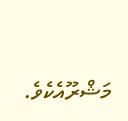މަޝްރޫއެކެވެ.